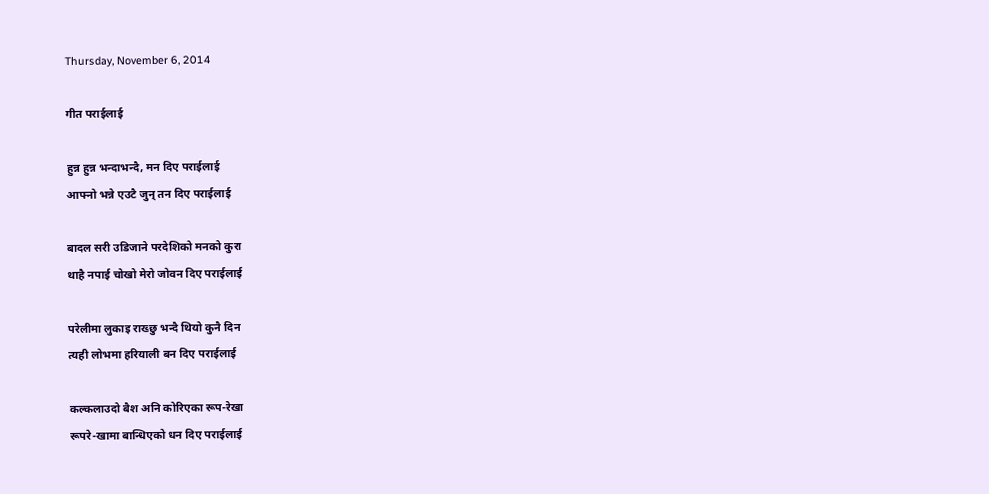Thursday, November 6, 2014

गीत पराईलाई

हुन्न हुन्न भन्दाभन्दै, मन दिए पराईलाई
आफ्नो भन्ने एउटै जुन् तन दिए पराईलाई

बादल सरी उडिजाने परदेशिको मनको कुरा
थाहै नपाई चोखो मेरो जोवन दिए पराईलाई

परेलीमा लुकाइ राख्छु भन्दै थियो कुनै दिन
त्यही लोभमा हरियाली बन दिए पराईलाई

कल्कलाउदो बैश अनि कोरिएका रूप-रेखा
रूपरे-खामा बान्धिएको धन दिए पराईलाई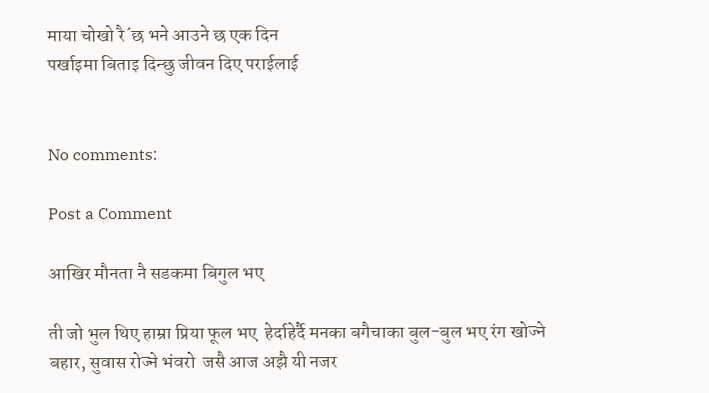माया चोखो रै´छ भने आउने छ एक दिन
पर्खाइमा बिताइ दिन्छु जीवन दिए पराईलाई


No comments:

Post a Comment

आखिर मौनता नै सडकमा बिगुल भए

ती जो भुल थिए हाम्रा प्रिया फूल भए  हेर्दाहेर्दै मनका बगैचाका बुल-बुल भए रंग खोज्ने बहार, सुवास रोज्ने भंवरो  जसै आज अझै यी नजर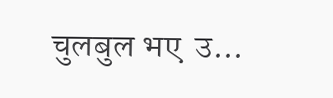चुलबुल भए  उ...